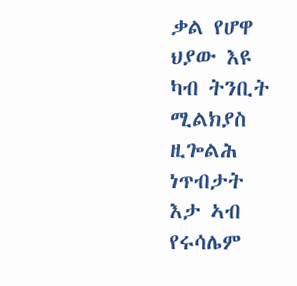ቃል የሆዋ ህያው እዩ
ካብ ትንቢት ሚልክያስ ዚጐልሕ ነጥብታት
እታ ኣብ የሩሳሌም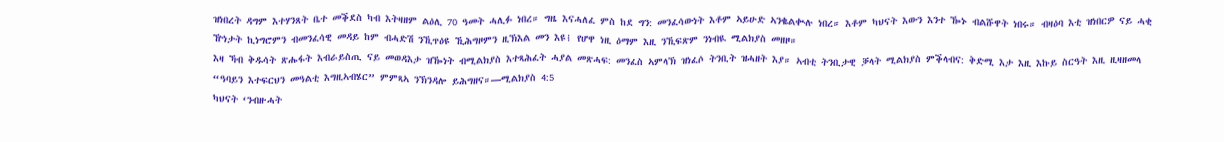ዝነበረት ዳግም እተሃንጸት ቤተ መቕደስ ካብ እትዛዘም ልዕሊ 70 ዓመት ሓሊፉ ነበረ። ግዜ እናሓለፈ ምስ ከደ ግን: መንፈሳውነት እቶም ኣይሁድ ኣንቈልቊሉ ነበረ። እቶም ካህናት እውን እንተ ዀኑ ብልሹዋት ነበሩ። ብዛዕባ እቲ ዝነበርዎ ናይ ሓቂ ዅነታት ኪነግሮምን ብመንፈሳዊ መዳይ ከም ብሓድሽ ንኺጥዕዩ ኺሕግዞምን ዚኽእል መን እዩ፧ የሆዋ ነዚ ዕማም እዚ ንኺፍጽም ንነብዪ ሚልክያስ መዘዞ።
እዛ ኻብ ቅዱሳት ጽሑፋት እብራይስጢ ናይ መወዳእታ ዝዀነት ብሚልክያስ እተጻሕፈት ሓያል መጽሓፍ: መንፈስ ኣምላኽ ዝነፈሶ ትንቢት ዝሓዘት እያ። ኣብቲ ትንቢታዊ ቓላት ሚልክያስ ምቕላብና: ቅድሚ እታ እዚ እኩይ ስርዓት እዚ ዚዛዘመላ “ዓባይን እተፍርህን መዓልቲ እግዚኣብሄር” ምምጻኣ ንኽንዳሎ ይሕግዘና።—ሚልክያስ 4:5
ካህናት ‘ንብዙሓት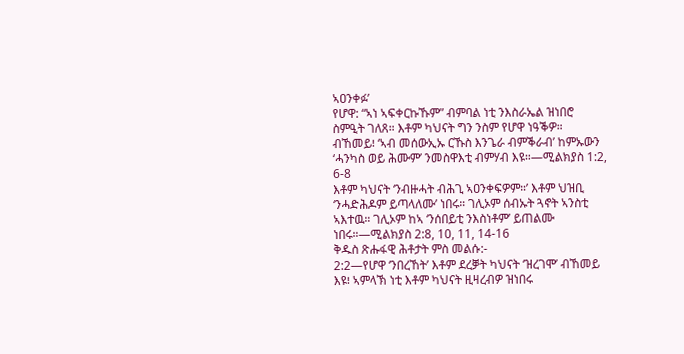ኣዐንቀፉ’
የሆዋ: “ኣነ ኣፍቀርኩኹም” ብምባል ነቲ ንእስራኤል ዝነበሮ ስምዒት ገለጸ። እቶም ካህናት ግን ንስም የሆዋ ነዓቕዎ። ብኸመይ፧ ‘ኣብ መሰውኢኡ ርኹስ እንጌራ ብምቕራብ’ ከምኡውን ‘ሓንካስ ወይ ሕሙም’ ንመስዋእቲ ብምሃብ እዩ።—ሚልክያስ 1:2, 6-8
እቶም ካህናት ‘ንብዙሓት ብሕጊ ኣዐንቀፍዎም።’ እቶም ህዝቢ ‘ንሓድሕዶም ይጣላለሙ’ ነበሩ። ገሊኦም ሰብኡት ጓኖት ኣንስቲ ኣእተዉ። ገሊኦም ከኣ ‘ንሰበይቲ ንእስነቶም’ ይጠልሙ ነበሩ።—ሚልክያስ 2:8, 10, 11, 14-16
ቅዱስ ጽሑፋዊ ሕቶታት ምስ መልሱ:-
2:2—የሆዋ ‘ንበረኸት’ እቶም ደረቓት ካህናት ‘ዝረገሞ’ ብኸመይ እዩ፧ ኣምላኽ ነቲ እቶም ካህናት ዚዛረብዎ ዝነበሩ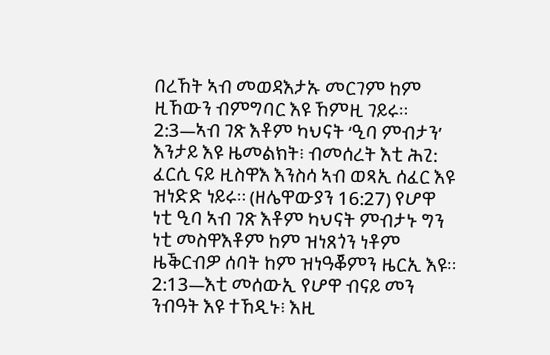በረኸት ኣብ መወዳእታኡ መርገም ከም ዚኸውን ብምግባር እዩ ኸምዚ ገይሩ።
2:3—ኣብ ገጽ እቶም ካህናት ‘ዒባ ምብታን’ እንታይ እዩ ዜመልክት፧ ብመሰረት እቲ ሕጊ: ፈርሲ ናይ ዚስዋእ እንስሳ ኣብ ወጻኢ ሰፈር እዩ ዝነድድ ነይሩ። (ዘሌዋውያን 16:27) የሆዋ ነቲ ዒባ ኣብ ገጽ እቶም ካህናት ምብታኑ ግን ነቲ መስዋእቶም ከም ዝነጸጎን ነቶም ዜቕርብዎ ሰባት ከም ዝነዓቖምን ዜርኢ እዩ።
2:13—እቲ መሰውኢ የሆዋ ብናይ መን ንብዓት እዩ ተኸዲኑ፧ እዚ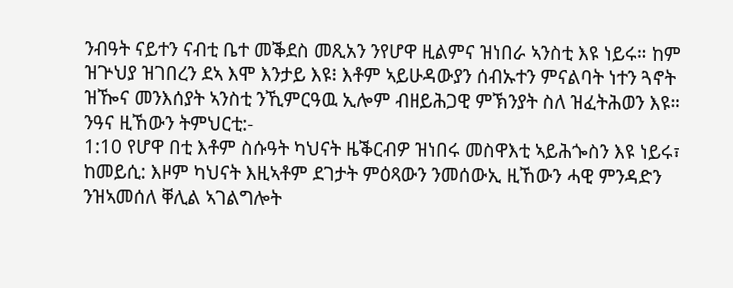ንብዓት ናይተን ናብቲ ቤተ መቕደስ መጺአን ንየሆዋ ዚልምና ዝነበራ ኣንስቲ እዩ ነይሩ። ከም ዝጕህያ ዝገበረን ደኣ እሞ እንታይ እዩ፧ እቶም ኣይሁዳውያን ሰብኡተን ምናልባት ነተን ጓኖት ዝዀና መንእሰያት ኣንስቲ ንኺምርዓዉ ኢሎም ብዘይሕጋዊ ምኽንያት ስለ ዝፈትሕወን እዩ።
ንዓና ዚኸውን ትምህርቲ:-
1:10 የሆዋ በቲ እቶም ስሱዓት ካህናት ዜቕርብዎ ዝነበሩ መስዋእቲ ኣይሕጐስን እዩ ነይሩ፣ ከመይሲ: እዞም ካህናት እዚኣቶም ደገታት ምዕጻውን ንመሰውኢ ዚኸውን ሓዊ ምንዳድን ንዝኣመሰለ ቐሊል ኣገልግሎት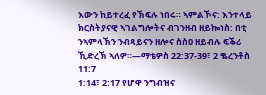እውን ከይተረፈ የኽፍሉ ነበሩ። ኣምልኾና: እንተላይ ክርስትያናዊ ኣገልግሎትና ብገንዘብ ዘይኰነስ: በቲ ንኣምላኽን ንብጻይናን ዘሎና ስስዐ ዘይብሉ ፍቕሪ ኺድረኽ ኣለዎ።—ማቴዎስ 22:37-39፣ 2 ቈረንቶስ 11:7
1:14፣ 2:17 የሆዋ ንግብዝና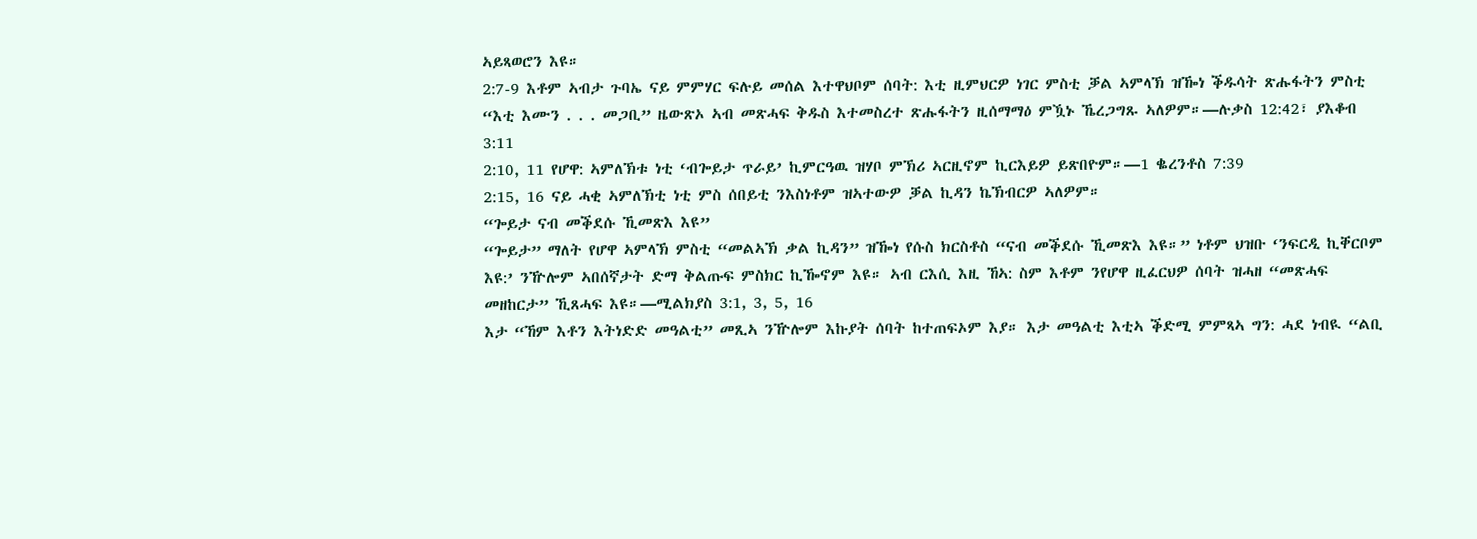ኣይጻወሮን እዩ።
2:7-9 እቶም ኣብታ ጉባኤ ናይ ምምሃር ፍሉይ መሰል እተዋህቦም ሰባት: እቲ ዚምህርዎ ነገር ምስቲ ቓል ኣምላኽ ዝዀነ ቕዱሳት ጽሑፋትን ምስቲ “እቲ እሙን . . . መጋቢ” ዜውጽኦ ኣብ መጽሓፍ ቅዱስ እተመስረተ ጽሑፋትን ዚሰማማዕ ምዃኑ ኼረጋግጹ ኣለዎም።—ሉቃስ 12:42፣ ያእቆብ 3:11
2:10, 11 የሆዋ: ኣምለኽቱ ነቲ ‘ብጐይታ ጥራይ’ ኪምርዓዉ ዝሃቦ ምኽሪ ኣርዚኖም ኪርእይዎ ይጽበዮም።—1 ቈረንቶስ 7:39
2:15, 16 ናይ ሓቂ ኣምለኽቲ ነቲ ምስ ሰበይቲ ንእስነቶም ዝኣተውዎ ቓል ኪዳን ኬኽብርዎ ኣለዎም።
“ጐይታ ናብ መቕደሱ ኺመጽእ እዩ”
“ጐይታ” ማለት የሆዋ ኣምላኽ ምስቲ “መልኣኽ ቃል ኪዳን” ዝዀነ የሱስ ክርስቶስ “ናብ መቕደሱ ኺመጽእ እዩ።” ነቶም ህዝቡ ‘ንፍርዲ ኪቐርቦም እዩ:’ ንዅሎም ኣበሰኛታት ድማ ቅልጡፍ ምስክር ኪዀኖም እዩ። ኣብ ርእሲ እዚ ኸኣ: ስም እቶም ንየሆዋ ዚፈርህዎ ሰባት ዝሓዘ “መጽሓፍ መዘከርታ” ኺጸሓፍ እዩ።—ሚልክያስ 3:1, 3, 5, 16
እታ “ኸም እቶን እትነድድ መዓልቲ” መጺኣ ንዅሎም እኩያት ሰባት ከተጠፍኦም እያ። እታ መዓልቲ እቲኣ ቕድሚ ምምጻኣ ግን: ሓደ ነብዪ “ልቢ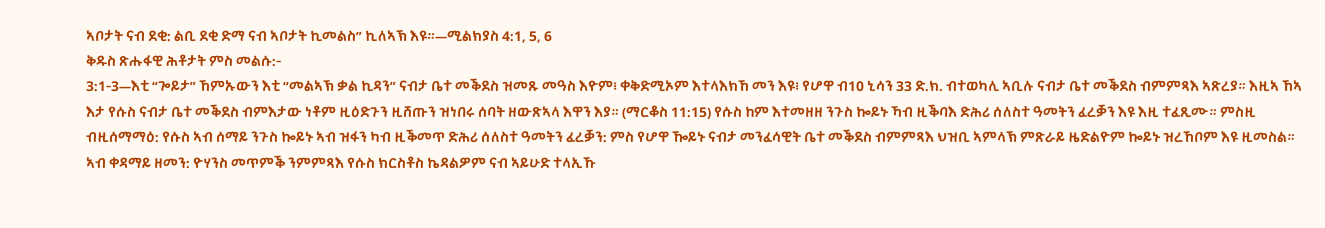ኣቦታት ናብ ደቂ: ልቢ ደቂ ድማ ናብ ኣቦታት ኪመልስ” ኪለኣኽ እዩ።—ሚልክያስ 4:1, 5, 6
ቅዱስ ጽሑፋዊ ሕቶታት ምስ መልሱ:-
3:1-3—እቲ “ጐይታ” ኸምኡውን እቲ “መልኣኽ ቃል ኪዳን” ናብታ ቤተ መቕደስ ዝመጹ መዓስ እዮም፧ ቀቅድሚኦም እተላእክኸ መን እዩ፧ የሆዋ ብ10 ኒሳን 33 ድ.ክ. ብተወካሊ ኣቢሉ ናብታ ቤተ መቕደስ ብምምጻእ ኣጽረያ። እዚኣ ኸኣ እታ የሱስ ናብታ ቤተ መቕደስ ብምእታው ነቶም ዚዕድጉን ዚሸጡን ዝነበሩ ሰባት ዘውጽኣላ እዋን እያ። (ማርቆስ 11:15) የሱስ ከም እተመዘዘ ንጉስ ኰይኑ ኻብ ዚቕባእ ድሕሪ ሰለስተ ዓመትን ፈረቓን እዩ እዚ ተፈጺሙ። ምስዚ ብዚሰማማዕ: የሱስ ኣብ ሰማይ ንጉስ ኰይኑ ኣብ ዝፋን ካብ ዚቕመጥ ድሕሪ ሰለስተ ዓመትን ፈረቓን: ምስ የሆዋ ዀይኑ ናብታ መንፈሳዊት ቤተ መቕደስ ብምምጻእ ህዝቢ ኣምላኽ ምጽራይ ዜድልዮም ኰይኑ ዝረኸቦም እዩ ዚመስል። ኣብ ቀዳማይ ዘመን: ዮሃንስ መጥምቕ ንምምጻእ የሱስ ክርስቶስ ኬዳልዎም ናብ ኣይሁድ ተላኢኹ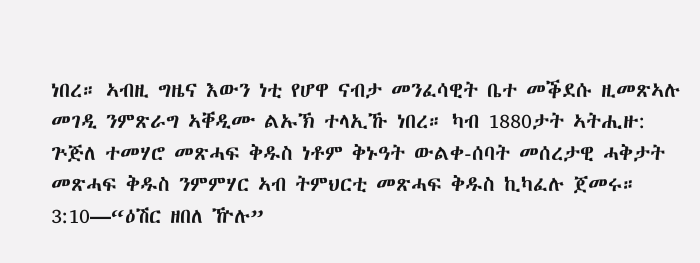ነበረ። ኣብዚ ግዜና እውን ነቲ የሆዋ ናብታ መንፈሳዊት ቤተ መቕደሱ ዚመጽኣሉ መገዲ ንምጽራግ ኣቐዲሙ ልኡኽ ተላኢኹ ነበረ። ካብ 1880ታት ኣትሒዙ: ጕጅለ ተመሃሮ መጽሓፍ ቅዱስ ነቶም ቅኑዓት ውልቀ-ሰባት መሰረታዊ ሓቅታት መጽሓፍ ቅዱስ ንምምሃር ኣብ ትምህርቲ መጽሓፍ ቅዱስ ኪካፈሉ ጀመሩ።
3:10—“ዕሽር ዘበለ ዅሉ”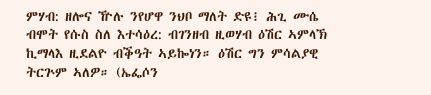ምሃብ: ዘሎና ዅሉ ንየሆዋ ንህቦ ማለት ድዩ፧ ሕጊ ሙሴ ብሞት የሱስ ስለ እተሳዕረ: ብገንዘብ ዚወሃብ ዕሽር ኣምላኽ ኪማላእ ዚደልዮ ብቕዓት ኣይኰነን። ዕሽር ግን ምሳልያዊ ትርጕም ኣለዎ። (ኤፌሶን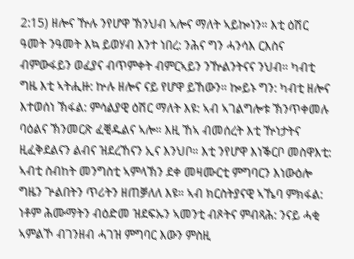2:15) ዘሎና ዅሉ ንየሆዋ ኽንህብ ኣሎና ማለት ኣይኰነን። እቲ ዕሽር ዓመት ንዓመት እኳ ይወሃብ እንተ ነበረ: ንሕና ግን ሓንሳእ ርእስና ብምውፋይን ወፈያና ብጥምቀት ብምርኣይን ንዅልንትናና ንህብ። ካብቲ ግዜ እቲ ኣትሒዙ: ኵሉ ዘሎና ናይ የሆዋ ይኸውን። ኰይኑ ግን: ካብቲ ዘሎና እተወሰነ ኽፋል: ምሳልያዊ ዕሽር ማለት እዩ: ኣብ ኣገልግሎቱ ኽንጥቀመሉ ባዕልና ኽንመርጽ ፈቒዱልና ኣሎ። እዚ ኸኣ ብመሰረት እቲ ዅነታትና ዚፈቅደልናን ልብና ዝደረኸናን ኢና እንህቦ። እቲ ንየሆዋ እነቕርቦ መስዋእቲ: ኣብቲ ስብከት መንግስቲ ኣምላኽን ደቀ መዛሙርቲ ምግባርን እነውዕሎ ግዜን ጕልበትን ጥሪትን ዘጠቓለለ እዩ። ኣብ ክርስትያናዊ ኣኼባ ምክፋል: ነቶም ሕሙማትን ብዕድመ ዝደፍኡን ኣመንቲ ብጾትና ምብጻሕ: ንናይ ሓቂ ኣምልኾ ብገንዘብ ሓገዝ ምግባር እውን ምስዚ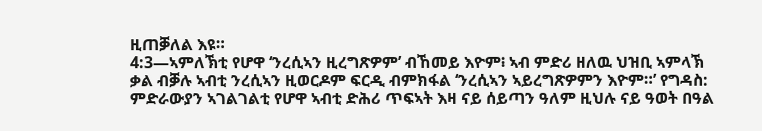ዚጠቓለል እዩ።
4:3—ኣምለኽቲ የሆዋ ‘ንረሲኣን ዚረግጽዎም’ ብኸመይ እዮም፧ ኣብ ምድሪ ዘለዉ ህዝቢ ኣምላኽ ቃል ብቓሉ ኣብቲ ንረሲኣን ዚወርዶም ፍርዲ ብምክፋል ‘ንረሲኣን ኣይረግጽዎምን እዮም።’ የግዳስ: ምድራውያን ኣገልገልቲ የሆዋ ኣብቲ ድሕሪ ጥፍኣት እዛ ናይ ሰይጣን ዓለም ዚህሉ ናይ ዓወት በዓል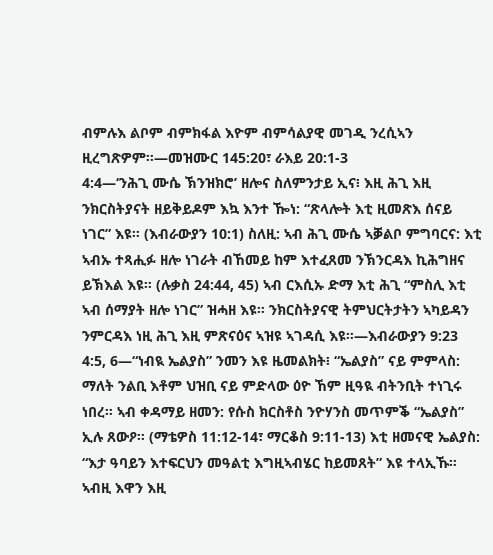ብምሉእ ልቦም ብምክፋል እዮም ብምሳልያዊ መገዲ ንረሲኣን ዚረግጽዎም።—መዝሙር 145:20፣ ራእይ 20:1-3
4:4—‘ንሕጊ ሙሴ ኽንዝክሮ’ ዘሎና ስለምንታይ ኢና፧ እዚ ሕጊ እዚ ንክርስትያናት ዘይቅይዶም እኳ እንተ ዀነ: “ጽላሎት እቲ ዚመጽእ ሰናይ ነገር” እዩ። (እብራውያን 10:1) ስለዚ: ኣብ ሕጊ ሙሴ ኣቓልቦ ምግባርና: እቲ ኣብኡ ተጻሒፉ ዘሎ ነገራት ብኸመይ ከም እተፈጸመ ንኽንርዳእ ኪሕግዘና ይኽእል እዩ። (ሉቃስ 24:44, 45) ኣብ ርእሲኡ ድማ እቲ ሕጊ “ምስሊ እቲ ኣብ ሰማያት ዘሎ ነገር” ዝሓዘ እዩ። ንክርስትያናዊ ትምህርትታትን ኣካይዳን ንምርዳእ ነዚ ሕጊ እዚ ምጽናዕና ኣዝዩ ኣገዳሲ እዩ።—እብራውያን 9:23
4:5, 6—“ነብዪ ኤልያስ” ንመን እዩ ዜመልክት፧ “ኤልያስ” ናይ ምምላስ: ማለት ንልቢ እቶም ህዝቢ ናይ ምድላው ዕዮ ኸም ዚዓዪ ብትንቢት ተነጊሩ ነበረ። ኣብ ቀዳማይ ዘመን: የሱስ ክርስቶስ ንዮሃንስ መጥምቕ “ኤልያስ” ኢሉ ጸውዖ። (ማቴዎስ 11:12-14፣ ማርቆስ 9:11-13) እቲ ዘመናዊ ኤልያስ: “እታ ዓባይን እተፍርህን መዓልቲ እግዚኣብሄር ከይመጸት” እዩ ተላኢኹ። ኣብዚ እዋን እዚ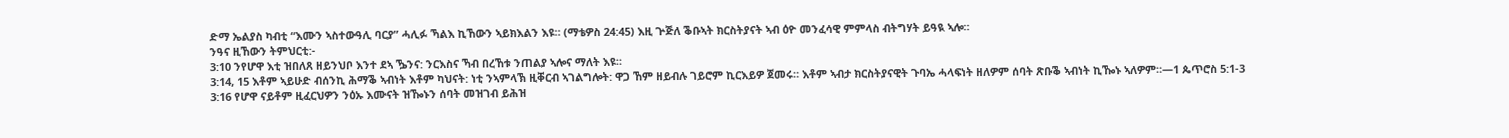ድማ ኤልያስ ካብቲ “እሙን ኣስተውዓሊ ባርያ” ሓሊፉ ኻልእ ኪኸውን ኣይክእልን እዩ። (ማቴዎስ 24:45) እዚ ጕጅለ ቕቡኣት ክርስትያናት ኣብ ዕዮ መንፈሳዊ ምምላስ ብትግሃት ይዓዪ ኣሎ።
ንዓና ዚኸውን ትምህርቲ:-
3:10 ንየሆዋ እቲ ዝበለጸ ዘይንህቦ እንተ ደኣ ዄንና: ንርእስና ኻብ በረኸቱ ንጠልያ ኣሎና ማለት እዩ።
3:14, 15 እቶም ኣይሁድ ብሰንኪ ሕማቕ ኣብነት እቶም ካህናት: ነቲ ንኣምላኽ ዚቐርብ ኣገልግሎት: ዋጋ ኸም ዘይብሉ ገይሮም ኪርእይዎ ጀመሩ። እቶም ኣብታ ክርስትያናዊት ጉባኤ ሓላፍነት ዘለዎም ሰባት ጽቡቕ ኣብነት ኪዀኑ ኣለዎም።—1 ጴጥሮስ 5:1-3
3:16 የሆዋ ናይቶም ዚፈርህዎን ንዕኡ እሙናት ዝዀኑን ሰባት መዝገብ ይሕዝ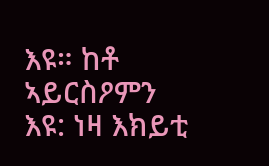እዩ። ከቶ ኣይርስዖምን እዩ: ነዛ እክይቲ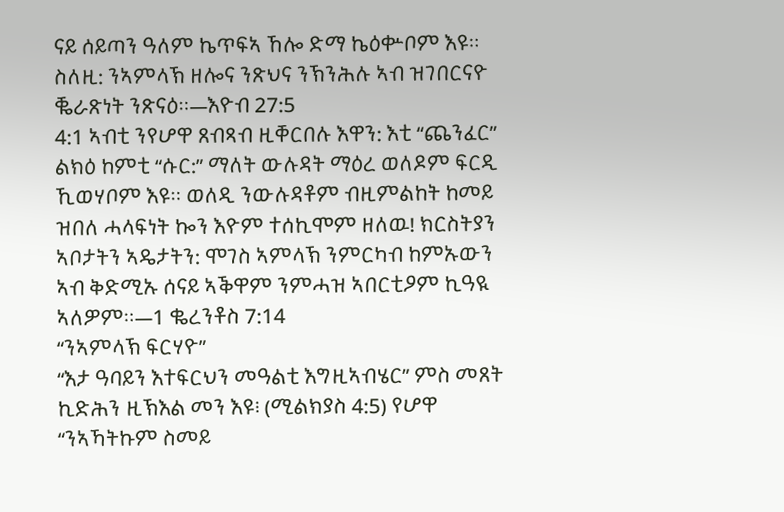ናይ ሰይጣን ዓለም ኬጥፍኣ ኸሎ ድማ ኬዕቍቦም እዩ። ስለዚ: ንኣምላኽ ዘሎና ንጽህና ንኽንሕሉ ኣብ ዝገበርናዮ ቘራጽነት ንጽናዕ።—እዮብ 27:5
4:1 ኣብቲ ንየሆዋ ጸብጻብ ዚቐርበሉ እዋን: እቲ “ጨንፈር” ልክዕ ከምቲ “ሱር:” ማለት ውሉዳት ማዕረ ወለዶም ፍርዲ ኺወሃቦም እዩ። ወለዲ ንውሉዳቶም ብዚምልከት ከመይ ዝበለ ሓላፍነት ኰን እዮም ተሰኪሞም ዘለዉ! ክርስትያን ኣቦታትን ኣዴታትን: ሞገስ ኣምላኽ ንምርካብ ከምኡውን ኣብ ቅድሚኡ ሰናይ ኣቕዋም ንምሓዝ ኣበርቲዖም ኪዓዪ ኣለዎም።—1 ቈረንቶስ 7:14
“ንኣምላኽ ፍርሃዮ”
“እታ ዓባይን እተፍርህን መዓልቲ እግዚኣብሄር” ምስ መጸት ኪድሕን ዚኽእል መን እዩ፧ (ሚልክያስ 4:5) የሆዋ “ንኣኻትኩም ስመይ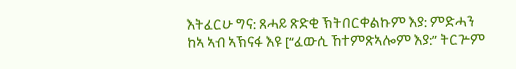እትፈርሁ ግና: ጸሓይ ጽድቂ ኽትበርቀልኩም እያ: ምድሓን ከኣ ኣብ ኣኽናፋ እዩ [“ፈውሲ ኸተምጽኣሎም እያ:” ትርጕም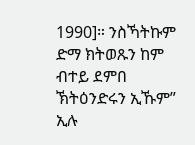1990]። ንስኻትኩም ድማ ክትወጹን ከም ብተይ ደምበ ኽትዕንድሩን ኢኹም” ኢሉ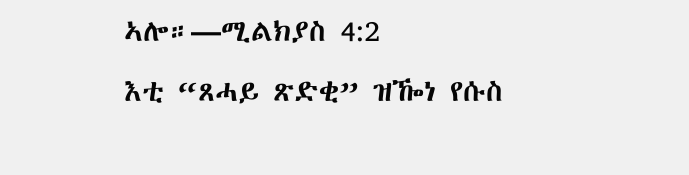ኣሎ።—ሚልክያስ 4:2
እቲ “ጸሓይ ጽድቂ” ዝዀነ የሱስ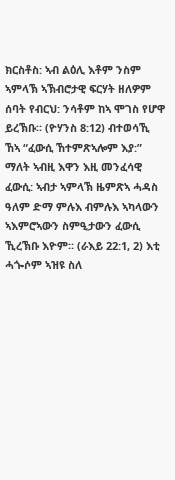ክርስቶስ: ኣብ ልዕሊ እቶም ንስም ኣምላኽ ኣኽብሮታዊ ፍርሃት ዘለዎም ሰባት የብርህ: ንሳቶም ከኣ ሞገስ የሆዋ ይረኽቡ። (ዮሃንስ 8:12) ብተወሳኺ ኸኣ “ፈውሲ ኸተምጽኣሎም እያ:” ማለት ኣብዚ እዋን እዚ መንፈሳዊ ፈውሲ: ኣብታ ኣምላኽ ዜምጽኣ ሓዳስ ዓለም ድማ ምሉእ ብምሉእ ኣካላውን ኣእምሮኣውን ስምዒታውን ፈውሲ ኺረኽቡ እዮም። (ራእይ 22:1, 2) እቲ ሓጐሶም ኣዝዩ ስለ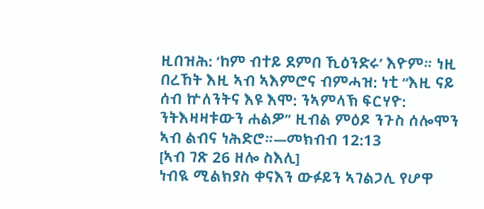ዚበዝሕ: ‘ከም ብተይ ደምበ ኺዕንድሩ’ እዮም። ነዚ በረኸት እዚ ኣብ ኣእምሮና ብምሓዝ: ነቲ “እዚ ናይ ሰብ ኵለንትና እዩ እሞ: ንኣምላኽ ፍርሃዮ: ንትእዛዛቱውን ሐልዎ” ዚብል ምዕዶ ንጉስ ሰሎሞን ኣብ ልብና ነሕድሮ።—መክብብ 12:13
[ኣብ ገጽ 26 ዘሎ ስእሊ]
ነብዪ ሚልክያስ ቀናእን ውፉይን ኣገልጋሊ የሆዋ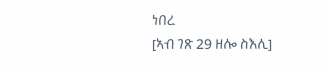ነበረ
[ኣብ ገጽ 29 ዘሎ ስእሊ]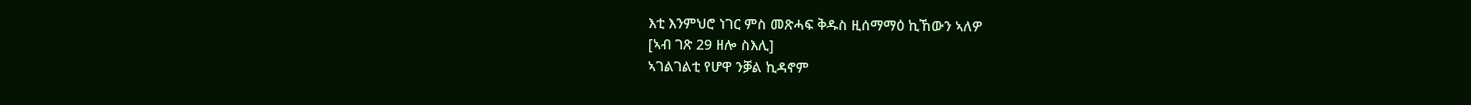እቲ እንምህሮ ነገር ምስ መጽሓፍ ቅዱስ ዚሰማማዕ ኪኸውን ኣለዎ
[ኣብ ገጽ 29 ዘሎ ስእሊ]
ኣገልገልቲ የሆዋ ንቓል ኪዳኖም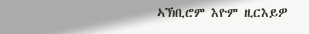ኣኽቢሮም እዮም ዚርእይዎ